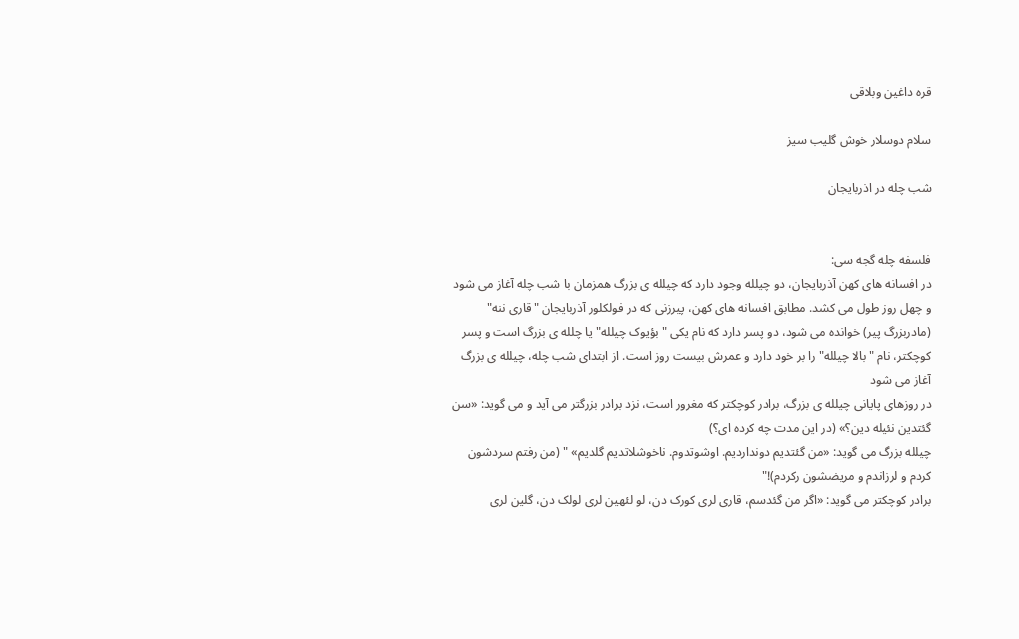قره داغین وبلاقی

سلام دوسلار خوش گلیب سیز

شب چله در اذربایجان


فلسفه چله گجه سی:
در افسانه های کهن آذربایجان، دو چیلله وجود دارد که چیلله ی بزرگ همزمان با شب چله آغاز می شود و چهل روز طول می کشد. مطابق افسانه های کهن، پیرزنی که در فولکلور آذربایجان "قاری ننه" (مادربزرگ پیر) خوانده می شود، دو پسر دارد که نام یکی "بؤیوک چیلله" یا چلله ی بزرگ است و پسر کوچکتر، نام "بالا چیلله" را بر خود دارد و عمرش بیست روز است. از ابتدای شب چله، چیلله ی بزرگ آغاز می شود
در روزهای پایانی چیلله ی بزرگ، برادر کوچکتر که مغرور است، نزد برادر بزرگتر می آید و می گوید: «سن گئتدین نئیله دین؟» (در این مدت چه کرده ای؟)
چیلله بزرگ می گوید: «من گئتدیم دونداردیم. اوشوتدوم. ناخوشلاتدیم گلدیم» " (من رفتم سردشون کردم و لرزاندم و مریضشون رکردم)!"
برادر کوچکتر می گوید: «اگر من گئدسم، قاری لری کورک دن، لو لئهین لری لولک دن، گلین لری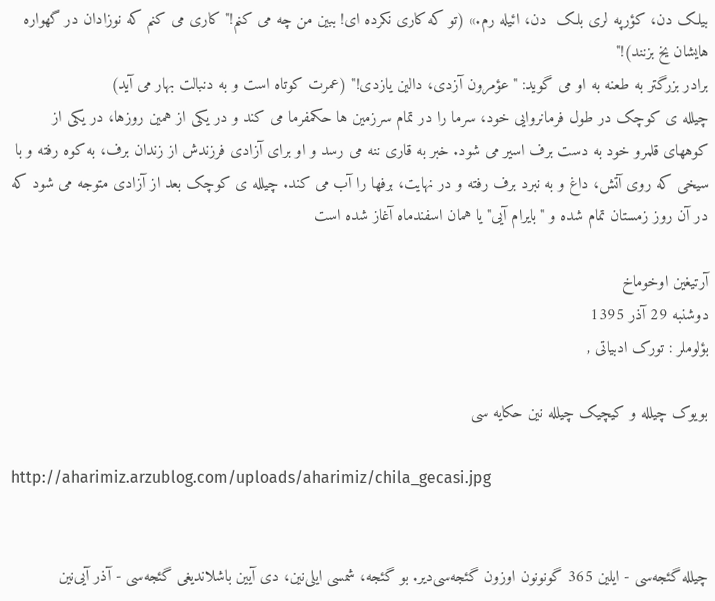بیلک دن، کؤرپه لری بلک  دن، ائیله رم.» (تو که کاری نکرده ای! ببین من چه می کنم!" کاری می کنم که نوزادان در گهواره هایشان یخ بزنند)!"
برادر بزرگتر به طعنه به او می گوید: "عؤمرون آزدی، دالین یازدی!" (عمرت کوتاه است و به دنبالت بهار می آید)
چیلله ی کوچک در طول فرمانروایی خود، سرما را در تمام سرزمین ها حکمفرما می کند و در یکی از همین روزها، در یکی از کوههای قلمرو خود به دست برف اسیر می شود. خبر به قاری ننه می رسد و او برای آزادی فرزندش از زندان برف، به کوه رفته و با سیخی که روی آتش، داغ و به نبرد برف رفته و در نهایت، برفها را آب می کند. چیلله ی کوچک بعد از آزادی متوجه می شود که در آن روز زمستان تمام شده و "بایرام آیی" یا همان اسفندماه آغاز شده است

آرتیغین اوخوماخ
دوشنبه 29 آذر 1395
بؤلوملر : تورک ادبیاتی ,

بویوک چیلله و کیچیک چیلله نین حکایه سی

http://aharimiz.arzublog.com/uploads/aharimiz/chila_gecasi.jpg


چیلله گئجه‌سی - ایلین 365 گونونون اوزون گئجه‌سی‌دیر. بو گئجه، شمسی ایلی‌نین، دی آیین باشلاندیغی گئجه‌سی - آذر آیی‌نین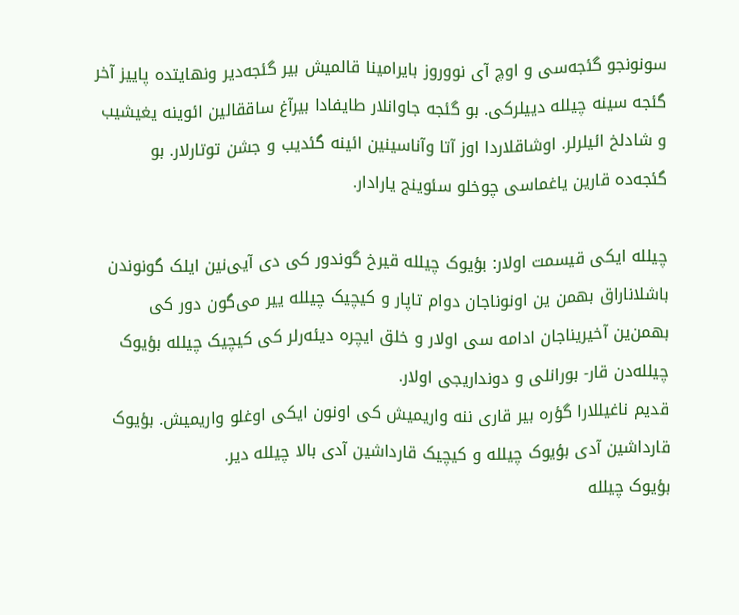سونونجو گئجه‌سی و اوچ آی نووروز بایرامینا قالمیش بیر گئجه‌دیر ونهایتده پاییز آخر گئجه سینه چیلله دییلرکی. بو گئجه جاوانلار طایفادا بیرآغ ساققالین ائوینه یغیشیب و شادلخ ائیلرلر. اوشاقلاردا اوز آتا وآناسینین ائینه گئدیب و جشن توتارلار. بو گئجه‌ده قارین یاغماسی چوخلو سئوینج یارا‌دار.

چیلله ایکی قیسمت اولار: بؤیوک چیلله قیرخ گوندور کی دی آیی‌نین ایلک گونوندن باشلاناراق بهمن ین اونوناجان دوام تاپار و کیچیک چیلله ییر می‌گون دور کی بهمن‌ین آخیریناجان ادامه سی اولار و خلق ایچره دیئه‌رلر کی کیچیک چیلله بؤیوک چیلله‌دن قار- بورانلی و دونداریجی اولار.
قدیم ناغیللارا گؤره بیر قاری ننه واریمیش کی اونون ایکی اوغلو واریمیش. بؤیوک قارداشین آدی بؤیوک چیلله و کیچیک قارداشین آدی بالا چیلله دیر.
بؤیوک چیلله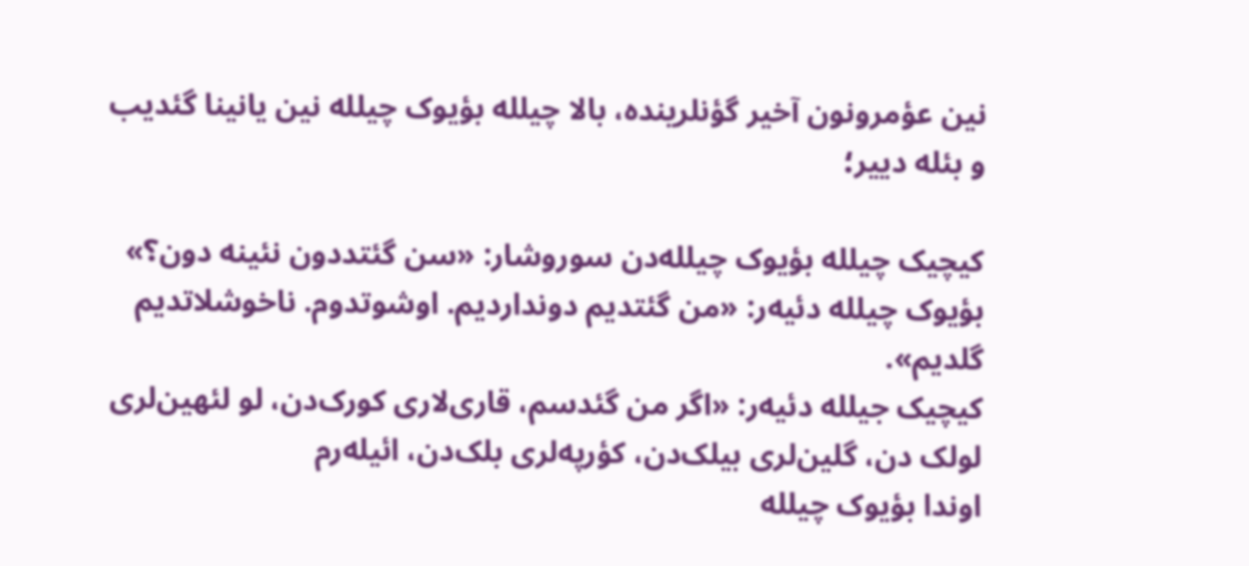نین عؤمرونون آخیر گؤنلرینده، بالا چیلله بؤیوک چیلله نین یانینا گئدیب و بئله دییر؛

کیچیک چیلله بؤیوک چیلله‌دن سوروشار: «سن گئتددون نئینه دون؟»
بؤیوک چیلله دئیه‌ر: «من گئتدیم دونداردیم. اوشوتدوم. ناخوشلاتدیم گلدیم».
کیچیک جیلله دئیه‌ر: «اگر من گئدسم، قاری‌لاری کورک‌دن، لو لئهین‌لری لولک دن، گلین‌لری بیلک‌دن، کؤرپه‌لری بلک‌‌دن، ائیله‌رم
اوندا بؤیوک چیلله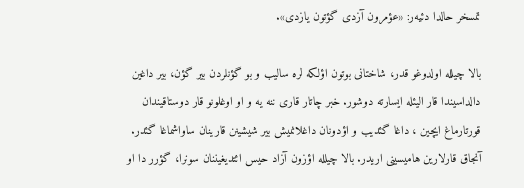تمسخر حالدا دئیه‌ر: «عؤمرون آزدی گؤتون یازدی».

بالا چیلله اولدوغو قدر، شاختانی بوتون اؤلکه لره سالیب و بو گؤنلردن بیر گؤن، بیر داغین دالداسیندا قار الیئله ایسارته دوشور. خبر چاتار قاری ننه یه و او اوغلونو قار دوستاقیندان قورتارماغ ایچین ، داغا گئدیب و اؤدونان داغلانمیش بیر شیشینن قارینان ساواشماغا گئدر. آنجاق قارلارین هامیسینی اریدر. بالا چیلله اؤزون آزاد حیس ائتدیغیننان سونرا، گؤرر دا او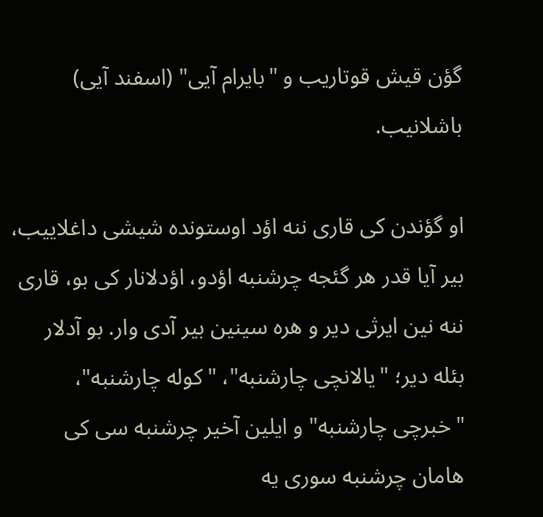گؤن قیش قوتاریب و "بایرام آیی" (اسفند آیی) باشلانیب.

او گؤندن کی قاری ننه اؤد اوستونده شیشی داغلاییب، بیر آیا قدر هر گئجه چرشنبه اؤدو، اؤدلانار کی بو، قاری ننه نین ایرثی دیر و هره سینین بیر آدی وار. بو آدلار بئله دیر؛ "یالانچی چارشنبه"، "کوله چارشنبه"، "خبرچی چارشنبه" و ایلین آخیر چرشنبه سی کی هامان چرشنبه سوری یه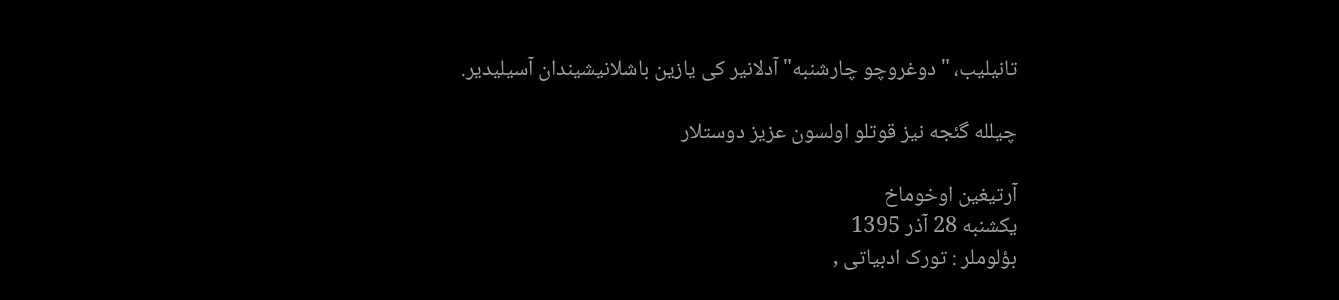تانیلیب، "دوغروچو چارشنبه" آدلانیر کی یازین باشلانیشیندان آسیلیدیر.

چیلله گئجه نیز قوتلو اولسون عزیز دوستلار

آرتیغین اوخوماخ
یکشنبه 28 آذر 1395
بؤلوملر : تورک ادبیاتی ,